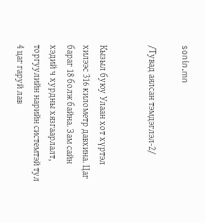sonin.mn

/Тувад аялсан тэмдэглэл-2/


Кызыл буюу Улаан хот хүртэл хилээс 316 километр давхина. Цаг бараг 18 болж байна. Зам сайн хэдий ч хурдны хязгаарлалт, торгуулийн нарийн системтэй тул 4 цаг гаруй лав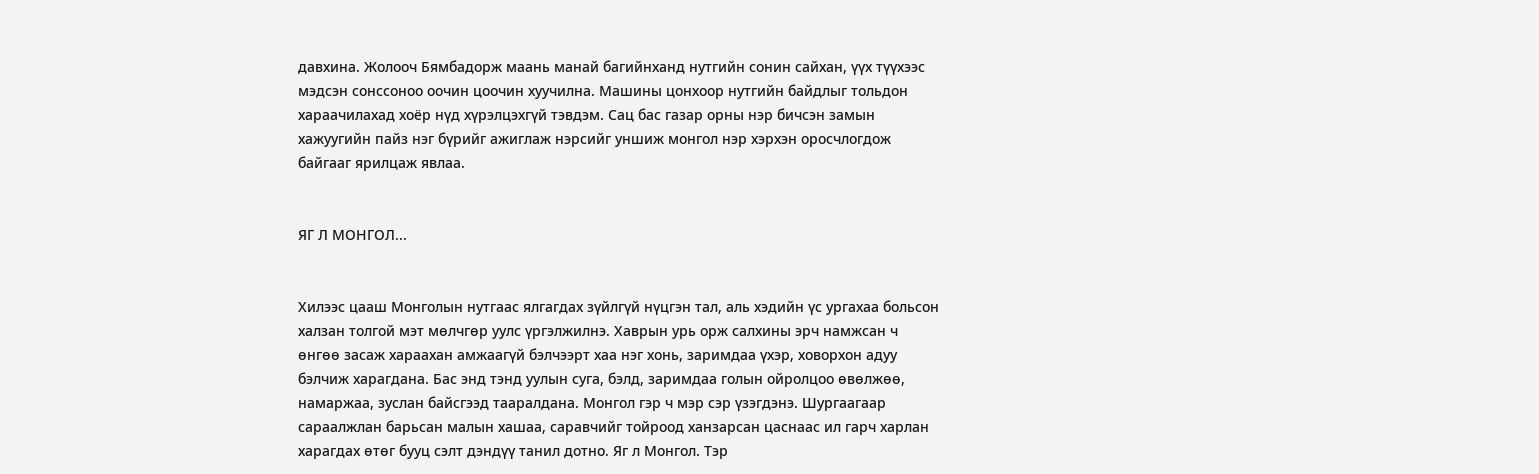давхина. Жолооч Бямбадорж маань манай багийнханд нутгийн сонин сайхан, үүх түүхээс мэдсэн сонссоноо оочин цоочин хуучилна. Машины цонхоор нутгийн байдлыг тольдон хараачилахад хоёр нүд хүрэлцэхгүй тэвдэм. Сац бас газар орны нэр бичсэн замын хажуугийн пайз нэг бүрийг ажиглаж нэрсийг уншиж монгол нэр хэрхэн оросчлогдож байгааг ярилцаж явлаа.


ЯГ Л МОНГОЛ...


Хилээс цааш Монголын нутгаас ялгагдах зүйлгүй нүцгэн тал, аль хэдийн үс ургахаа больсон халзан толгой мэт мөлчгөр уулс үргэлжилнэ. Хаврын урь орж салхины эрч намжсан ч өнгөө засаж хараахан амжаагүй бэлчээрт хаа нэг хонь, заримдаа үхэр, ховорхон адуу бэлчиж харагдана. Бас энд тэнд уулын суга, бэлд, заримдаа голын ойролцоо өвөлжөө, намаржаа, зуслан байсгээд тааралдана. Монгол гэр ч мэр сэр үзэгдэнэ. Шургаагаар сараалжлан барьсан малын хашаа, саравчийг тойроод ханзарсан цаснаас ил гарч харлан харагдах өтөг бууц сэлт дэндүү танил дотно. Яг л Монгол. Тэр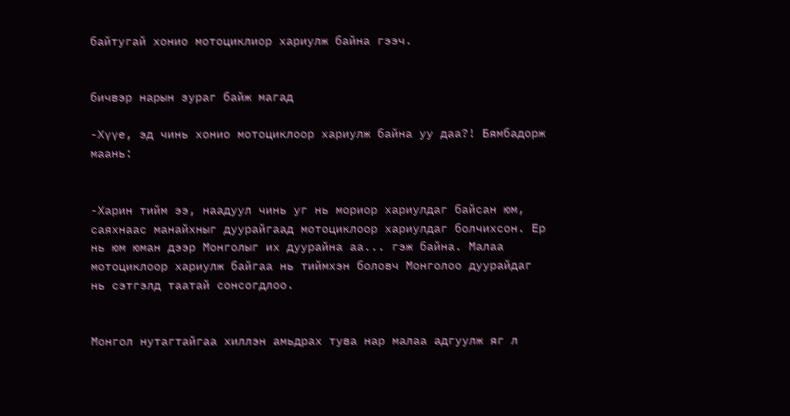байтугай хонио мотоциклиор хариулж байна гээч.


бичвэр нарын зураг байж магад

-Хүүе, эд чинь хонио мотоциклоор хариулж байна уу даа?! Бямбадорж маань:


-Харин тийм ээ, наадуул чинь уг нь мориор хариулдаг байсан юм, саяхнаас манайхныг дуурайгаад мотоциклоор хариулдаг болчихсон. Ер нь юм юман дээр Монголыг их дуурайна аа... гэж байна. Малаа мотоциклоор хариулж байгаа нь тиймхэн боловч Монголоо дуурайдаг нь сэтгэлд таатай сонсогдлоо.


Монгол нутагтайгаа хиллэн амьдрах тува нар малаа адгуулж яг л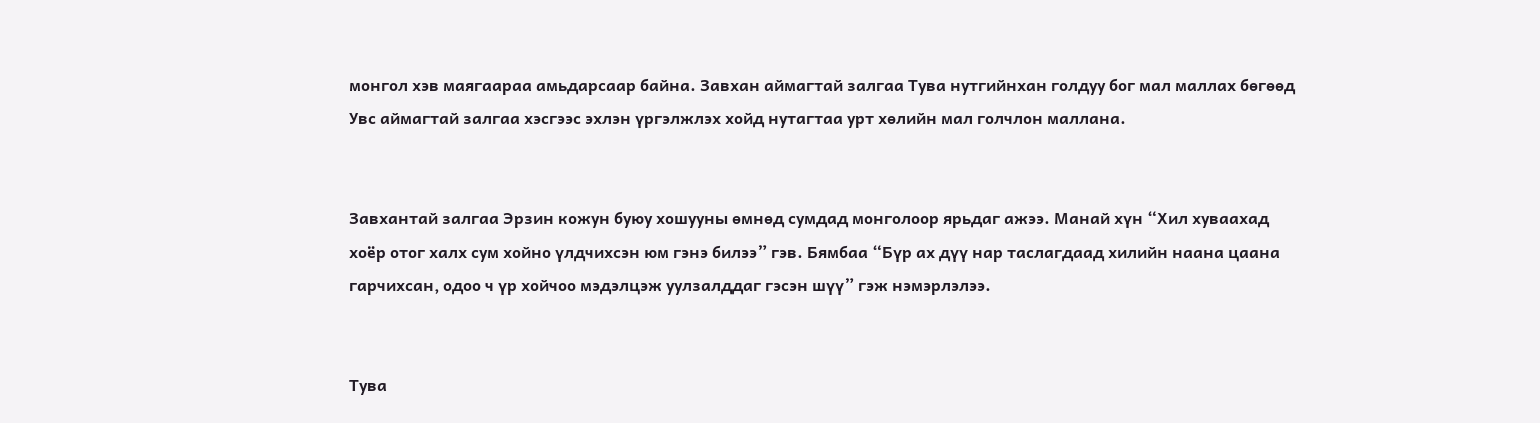монгол хэв маягаараа амьдарсаар байна. Завхан аймагтай залгаа Тува нутгийнхан голдуу бог мал маллах бөгөөд Увс аймагтай залгаа хэсгээс эхлэн үргэлжлэх хойд нутагтаа урт хөлийн мал голчлон маллана.


Завхантай залгаа Эрзин кожун буюу хошууны өмнөд сумдад монголоор ярьдаг ажээ. Манай хүн “Хил хуваахад хоёр отог халх сум хойно үлдчихсэн юм гэнэ билээ” гэв. Бямбаа “Бүр ах дүү нар таслагдаад хилийн наана цаана гарчихсан, одоо ч үр хойчоо мэдэлцэж уулзалддаг гэсэн шүү” гэж нэмэрлэлээ.


Тува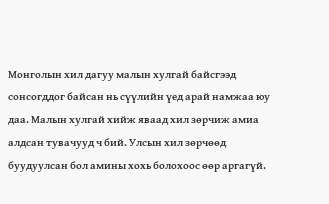Монголын хил дагуу малын хулгай байсгээд сонсогддог байсан нь сүүлийн үед арай намжаа юу даа. Малын хулгай хийж яваад хил зөрчиж амиа алдсан тувачууд ч бий. Улсын хил зөрчөөд буудуулсан бол амины хохь болохоос өөр аргагүй.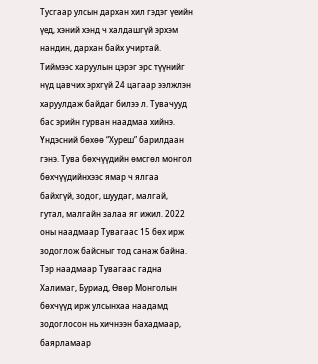Тусгаар улсын дархан хил гэдэг үеийн үед, хэний хэнд ч халдашгүй эрхэм нандин, дархан байх учиртай. Тиймээс харуулын цэрэг эрс түүнийг нүд цавчих эрхгүй 24 цагаар ээлжлэн харуулдаж байдаг билээ л. Тувачууд бас эрийн гурван наадмаа хийнэ. Үндэсний бөхөө “Хуреш” барилдаан гэнэ. Тува бөхчүүдийн өмсгөл монгол бөхчүүдийнхээс ямар ч ялгаа байхгүй, зодог, шуудаг, малгай, гутал, малгайн залаа яг ижил. 2022 оны наадмаар Тувагаас 15 бөх ирж зодоглож байсныг тод санаж байна. Тэр наадмаар Тувагаас гадна Халимаг, Буриад, Өвөр Монголын бөхчүүд ирж улсынхаа наадамд зодоглосон нь хичнээн бахадмаар, баярламаар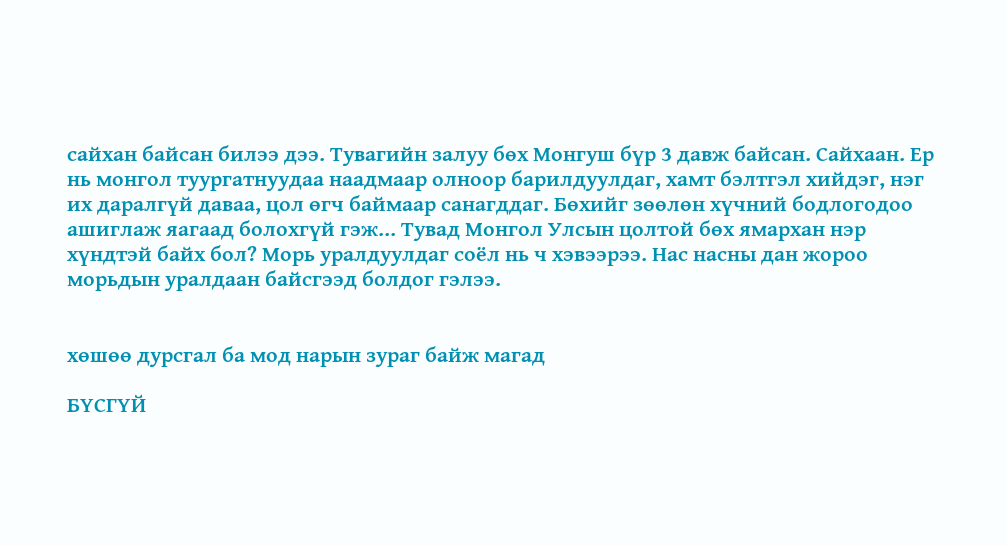сайхан байсан билээ дээ. Тувагийн залуу бөх Монгуш бүр 3 давж байсан. Сайхаан. Ер нь монгол туургатнуудаа наадмаар олноор барилдуулдаг, хамт бэлтгэл хийдэг, нэг их даралгүй даваа, цол өгч баймаар санагддаг. Бөхийг зөөлөн хүчний бодлогодоо ашиглаж яагаад болохгүй гэж... Тувад Монгол Улсын цолтой бөх ямархан нэр хүндтэй байх бол? Морь уралдуулдаг соёл нь ч хэвээрээ. Нас насны дан жороо морьдын уралдаан байсгээд болдог гэлээ.


хөшөө дурсгал ба мод нарын зураг байж магад

БҮСГҮЙ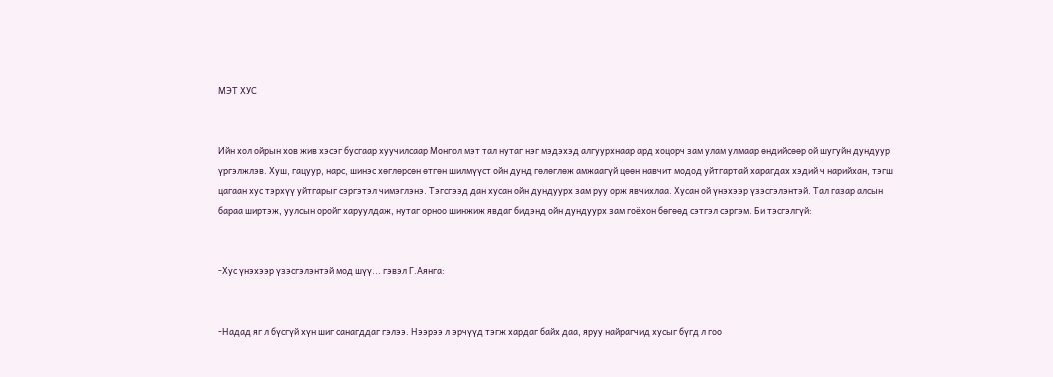МЭТ ХУС


Ийн хол ойрын хов жив хэсэг бусгаар хуучилсаар Монгол мэт тал нутаг нэг мэдэхэд алгуурхнаар ард хоцорч зам улам улмаар өндийсөөр ой шугуйн дундуур үргэлжлэв. Хуш, гацуур, нарс, шинэс хөглөрсөн өтгөн шилмүүст ойн дунд гөлөглөж амжаагүй цөөн навчит модод уйтгартай харагдах хэдий ч нарийхан, тэгш цагаан хус тэрхүү уйтгарыг сэргэтэл чимэглэнэ. Тэгсгээд дан хусан ойн дундуурх зам руу орж явчихлаа. Хусан ой үнэхээр үзэсгэлэнтэй. Тал газар алсын бараа ширтэж, уулсын оройг харуулдаж, нутаг орноо шинжиж явдаг бидэнд ойн дундуурх зам гоёхон бөгөөд сэтгэл сэргэм. Би тэсгэлгүй:


-Хус үнэхээр үзэсгэлэнтэй мод шүү... гэвэл Г.Аянга:


-Надад яг л бүсгүй хүн шиг санагддаг гэлээ. Нээрээ л эрчүүд тэгж хардаг байх даа, яруу найрагчид хусыг бүгд л гоо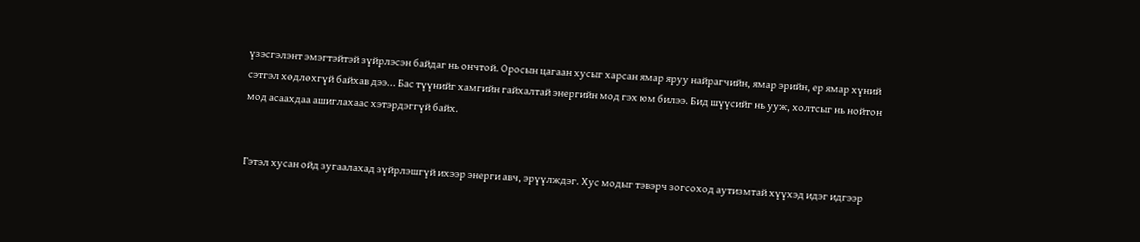үзэсгэлэнт эмэгтэйтэй зүйрлэсэн байдаг нь ончтой. Оросын цагаан хусыг харсан ямар яруу найрагчийн, ямар эрийн, ер ямар хүний сэтгэл хөдлөхгүй байхав дээ... Бас түүнийг хамгийн гайхалтай энергийн мод гэх юм билээ. Бид шүүсийг нь ууж, холтсыг нь нойтон мод асаахдаа ашиглахаас хэтэрдэггүй байх.


Гэтэл хусан ойд зугаалахад зүйрлэшгүй ихээр энерги авч, эрүүлждэг. Хус модыг тэвэрч зогсоход аутизмтай хүүхэд идэг идгээр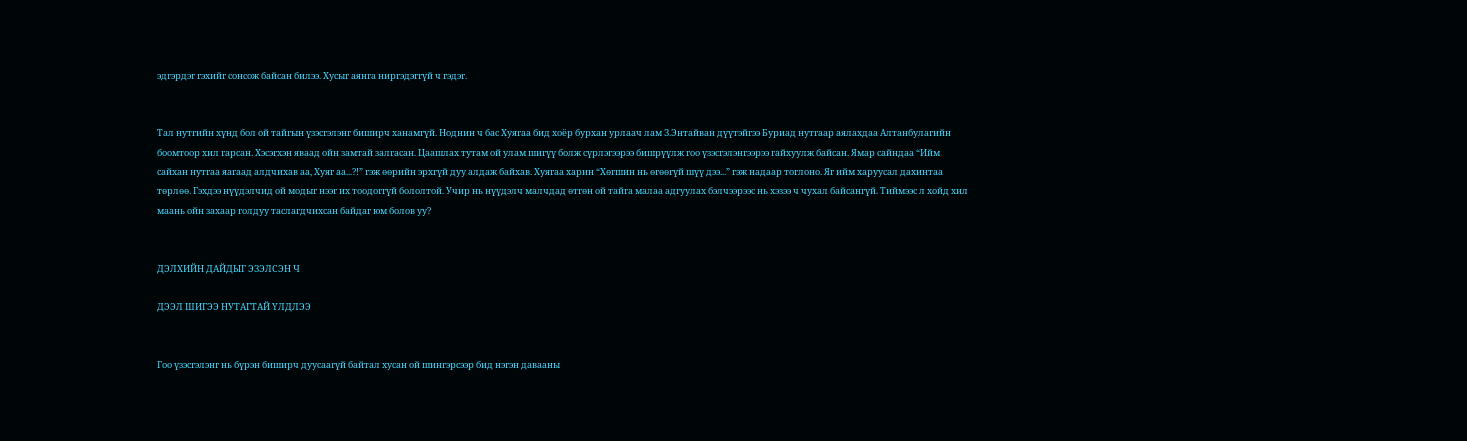эдгэрдэг гэхийг сонсож байсан билээ. Хусыг аянга ниргэдэггүй ч гэдэг.


Тал нутгийн хүнд бол ой тайгын үзэсгэлэнг биширч ханамгүй. Ноднин ч бас Хуягаа бид хоёр бурхан урлаач лам З.Энтайван дүүтэйгээ Буриад нутгаар аялахдаа Алтанбулагийн боомтоор хил гарсан. Хэсэгхэн яваад ойн замтай залгасан. Цаашлах тутам ой улам шигүү болж сүрлэгээрээ бишрүүлж гоо үзэсгэлэнгээрээ гайхуулж байсан. Ямар сайндаа “Ийм сайхан нутгаа яагаад алдчихав аа, Хуяг аа...?!” гэж өөрийн эрхгүй дуу алдаж байхав. Хуягаа харин “Хөгшин нь өгөөгүй шүү дээ...” гэж надаар тоглоно. Яг ийм харуусал дахинтаа төрлөө. Гэхдээ нүүдэлчид ой модыг нээг их тоодоггүй бололтой. Учир нь нүүдэлч малчдад өтгөн ой тайга малаа адгуулах бэлчээрээс нь хэзээ ч чухал байсангүй. Тиймээс л хойд хил маань ойн захаар голдуу таслагдчихсан байдаг юм болов уу?


ДЭЛХИЙН ДАЙДЫГ ЭЗЭЛСЭН Ч

ДЭЭЛ ШИГЭЭ НУТАГТАЙ ҮЛДЛЭЭ


Гоо үзэсгэлэнг нь бүрэн биширч дуусаагүй байтал хусан ой шингэрсээр бид нэгэн давааны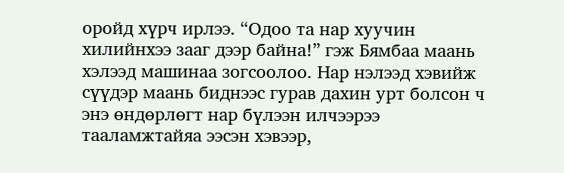оройд хүрч ирлээ. “Одоо та нар хуучин хилийнхээ зааг дээр байна!” гэж Бямбаа маань хэлээд машинаа зогсоолоо. Нар нэлээд хэвийж сүүдэр маань биднээс гурав дахин урт болсон ч энэ өндөрлөгт нар бүлээн илчээрээ тааламжтайяа ээсэн хэвээр,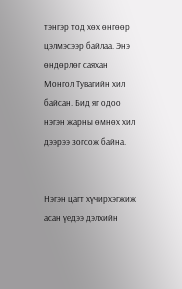тэнгэр тод хөх өнгөөр цэлмэсээр байлаа. Энэ өндөрлөг саяхан Монгол Тувагийн хил байсан. Бид яг одоо нэгэн жарны өмнөх хил дээрээ зогсож байна.


Нэгэн цагт хүчирхэгжиж асан үедээ дэлхийн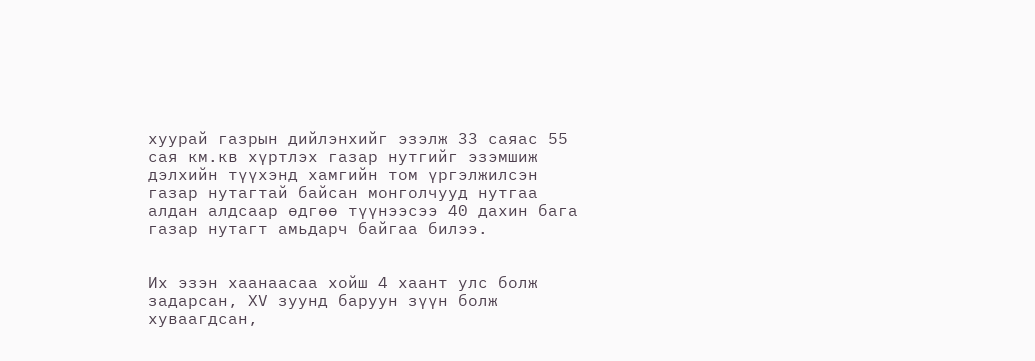хуурай газрын дийлэнхийг эзэлж 33 саяас 55 сая км.кв хүртлэх газар нутгийг эзэмшиж дэлхийн түүхэнд хамгийн том үргэлжилсэн газар нутагтай байсан монголчууд нутгаа алдан алдсаар өдгөө түүнээсээ 40 дахин бага газар нутагт амьдарч байгаа билээ.


Их эзэн хаанаасаа хойш 4 хаант улс болж задарсан, XV зуунд баруун зүүн болж хуваагдсан,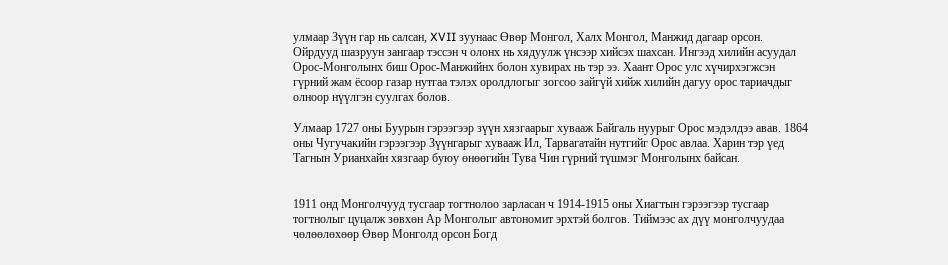улмаар Зүүн гар нь салсан, XVII зуунаас Өвөр Монгол, Халх Монгол, Манжид дагаар орсон. Ойрдууд шазруун зангаар тэссэн ч олонх нь хядуулж үнсээр хийсэх шахсан. Ингээд хилийн асуудал Орос-Монголынх биш Орос-Манжийнх болон хувирах нь тэр ээ. Хаант Орос улс хүчирхэгжсэн гүрний жам ёсоор газар нутгаа тэлэх оролдлогыг зогсоо зайгүй хийж хилийн дагуу орос тариачдыг олноор нүүлгэн суулгах болов.

Улмаар 1727 оны Буурын гэрээгээр зүүн хязгаарыг хувааж Байгаль нуурыг Орос мэдэлдээ авав. 1864 оны Чугучакийн гэрээгээр Зүүнгарыг хувааж Ил, Тарвагатайн нутгийг Орос авлаа. Харин тэр үед Тагнын Урианхайн хязгаар буюу өнөөгийн Тува Чин гүрний түшмэг Монголынх байсан.


1911 онд Монголчууд тусгаар тогтнолоо зарласан ч 1914-1915 оны Хиагтын гэрээгээр тусгаар тогтнолыг цуцалж зөвхөн Ар Монголыг автономит эрхтэй болгов. Тиймээс ах дүү монголчуудаа чөлөөлөхөөр Өвөр Монголд орсон Богд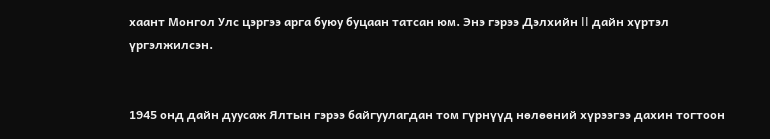хаант Монгол Улс цэргээ арга буюу буцаан татсан юм. Энэ гэрээ Дэлхийн II дайн хүртэл үргэлжилсэн.


1945 онд дайн дуусаж Ялтын гэрээ байгуулагдан том гүрнүүд нөлөөний хүрээгээ дахин тогтоон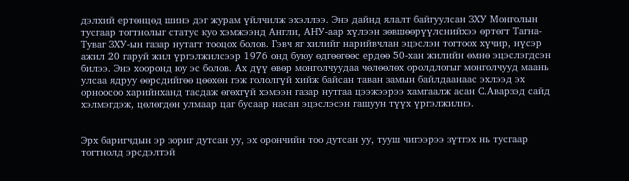дэлхий ертөнцөд шинэ дэг журам үйлчилж эхэллээ. Энэ дайнд ялалт байгуулсан ЗХУ Монголын тусгаар тогтнолыг статус куо хэмжээнд Англи, АНУ-аар хүлээн зөвшөөрүүлснийхээ өртөгт Тагна-Туваг ЗХУ-ын газар нутагт тооцох болов. Гэвч яг хилийг нарийвчлан эцэслэн тогтоох хүчир, нүсэр ажил 20 гаруй жил үргэлжилсээр 1976 онд буюу өдгөөгөөс ердөө 50-хан жилийн өмнө эцэслэгдсэн билээ. Энэ хооронд юу эс болов. Ах дүү өвөр монголчуудаа чөлөөлөх оролдлогыг монголчууд маань улсаа ядруу өөрсдийгөө цөөхөн гэж гололгүй хийж байсан таван замын байлдаанаас эхлээд эх орноосоо харийнханд тасдаж өгөхгүй хэмээн газар нутгаа цээжээрээ хамгаалж асан С.Аварзэд сайд хэлмэгдэж, цөлөгдөн улмаар цаг бусаар насан эцэслэсэн гашуун түүх үргэлжилнэ.


Эрх баригчдын эр зориг дутсан уу, эх орончийн тоо дутсан уу, тууш чигээрээ зүтгэх нь тусгаар тогтнолд эрсдэлтэй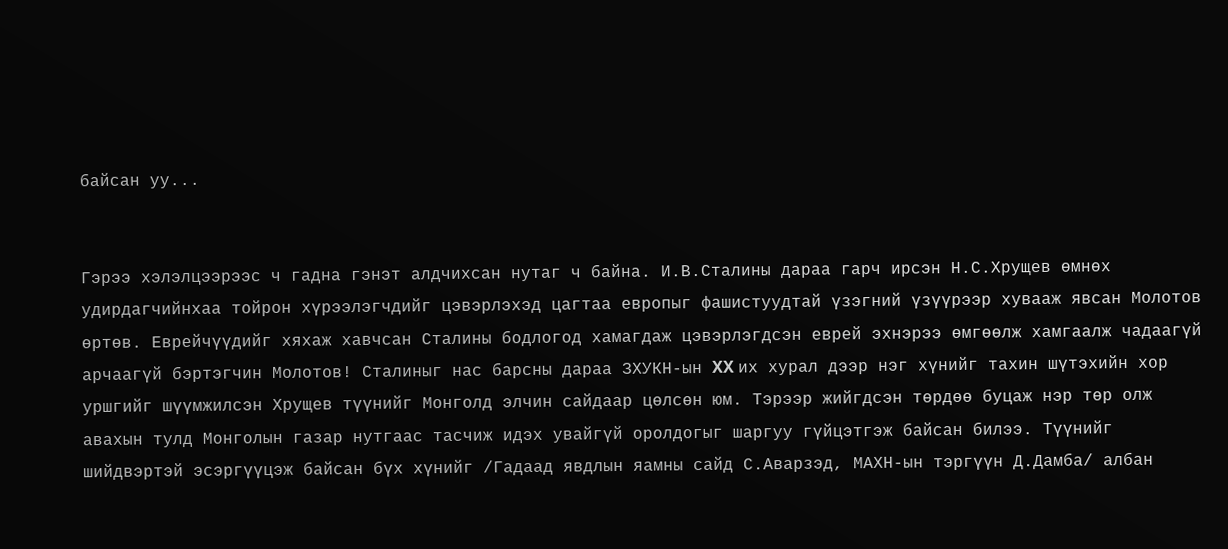байсан уу...


Гэрээ хэлэлцээрээс ч гадна гэнэт алдчихсан нутаг ч байна. И.В.Сталины дараа гарч ирсэн Н.С.Хрущев өмнөх удирдагчийнхаа тойрон хүрээлэгчдийг цэвэрлэхэд цагтаа европыг фашистуудтай үзэгний үзүүрээр хувааж явсан Молотов өртөв. Еврейчүүдийг хяхаж хавчсан Сталины бодлогод хамагдаж цэвэрлэгдсэн еврей эхнэрээ өмгөөлж хамгаалж чадаагүй арчаагүй бэртэгчин Молотов! Сталиныг нас барсны дараа ЗХУКН-ын XX их хурал дээр нэг хүнийг тахин шүтэхийн хор уршгийг шүүмжилсэн Хрущев түүнийг Монголд элчин сайдаар цөлсөн юм. Тэрээр жийгдсэн төрдөө буцаж нэр төр олж авахын тулд Монголын газар нутгаас тасчиж идэх увайгүй оролдогыг шаргуу гүйцэтгэж байсан билээ. Түүнийг шийдвэртэй эсэргүүцэж байсан бүх хүнийг /Гадаад явдлын яамны сайд С.Аварзэд, МАХН-ын тэргүүн Д.Дамба/ албан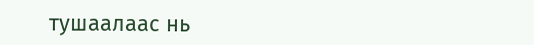тушаалаас нь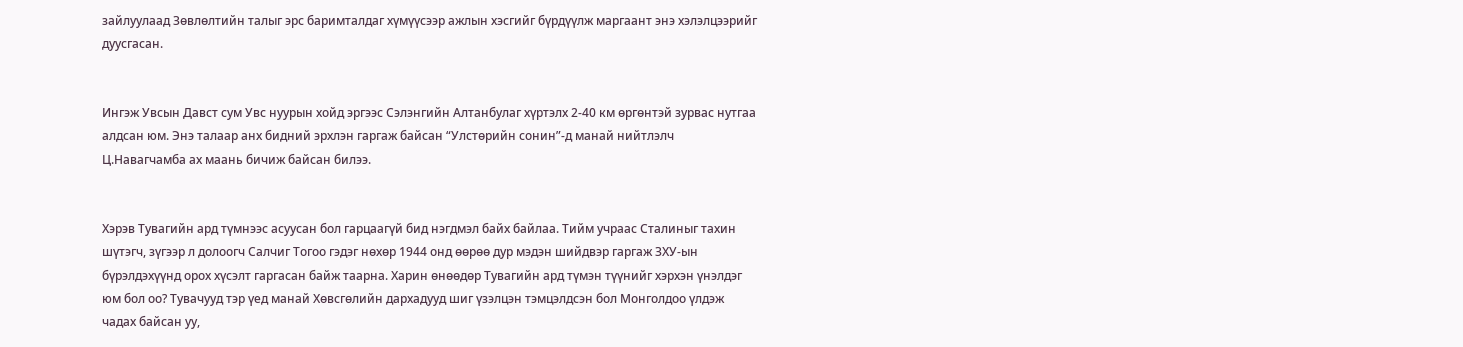зайлуулаад Зөвлөлтийн талыг эрс баримталдаг хүмүүсээр ажлын хэсгийг бүрдүүлж маргаант энэ хэлэлцээрийг дуусгасан.


Ингэж Увсын Давст сум Увс нуурын хойд эргээс Сэлэнгийн Алтанбулаг хүртэлх 2-40 км өргөнтэй зурвас нутгаа алдсан юм. Энэ талаар анх бидний эрхлэн гаргаж байсан “Улстөрийн сонин”-д манай нийтлэлч Ц.Навагчамба ах маань бичиж байсан билээ.


Хэрэв Тувагийн ард түмнээс асуусан бол гарцаагүй бид нэгдмэл байх байлаа. Тийм учраас Сталиныг тахин шүтэгч, зүгээр л долоогч Салчиг Тогоо гэдэг нөхөр 1944 онд өөрөө дур мэдэн шийдвэр гаргаж ЗХУ-ын бүрэлдэхүүнд орох хүсэлт гаргасан байж таарна. Харин өнөөдөр Тувагийн ард түмэн түүнийг хэрхэн үнэлдэг юм бол оо? Тувачууд тэр үед манай Хөвсгөлийн дархадууд шиг үзэлцэн тэмцэлдсэн бол Монголдоо үлдэж чадах байсан уу,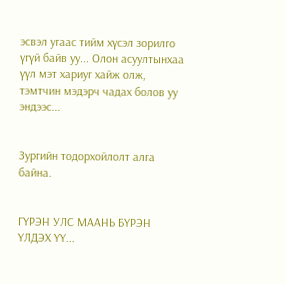эсвэл угаас тийм хүсэл зорилго үгүй байв уу... Олон асуултынхаа үүл мэт хариуг хайж олж, тэмтчин мэдэрч чадах болов уу эндээс...


Зургийн тодорхойлолт алга байна.


ГҮРЭН УЛС МААНЬ БҮРЭН ҮЛДЭХ ҮҮ...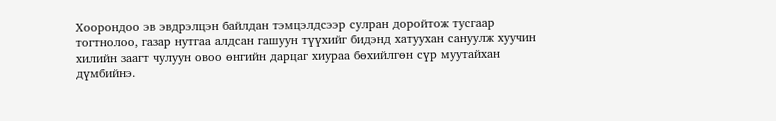Хоорондоо эв эвдрэлцэн байлдан тэмцэлдсээр сулран доройтож тусгаар тогтнолоо, газар нутгаа алдсан гашуун түүхийг бидэнд хатуухан сануулж хуучин хилийн заагт чулуун овоо өнгийн дарцаг хиураа бөхийлгөн сүр муутайхан дүмбийнэ.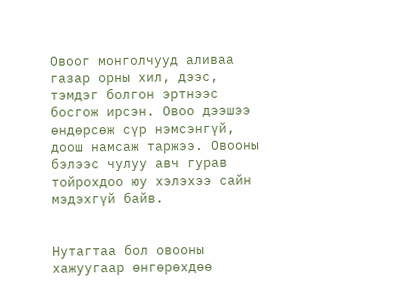Овоог монголчууд аливаа газар орны хил, дээс, тэмдэг болгон эртнээс босгож ирсэн. Овоо дээшээ өндөрсөж сүр нэмсэнгүй, доош намсаж таржээ. Овооны бэлээс чулуу авч гурав тойрохдоо юу хэлэхээ сайн мэдэхгүй байв.


Нутагтаа бол овооны хажуугаар өнгөрөхдөө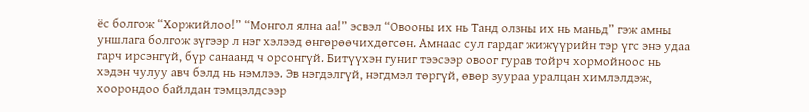ёс болгож “Хоржийлоо!” “Монгол ялна аа!” эсвэл “Овооны их нь Танд олзны их нь маньд” гэж амны уншлага болгож зүгээр л нэг хэлээд өнгөрөөчихдөгсөн. Амнаас сул гардаг жижүүрийн тэр үгс энэ удаа гарч ирсэнгүй, бүр санаанд ч орсонгүй. Битүүхэн гуниг тээсээр овоог гурав тойрч хормойноос нь хэдэн чулуу авч бэлд нь нэмлээ. Эв нэгдэлгүй, нэгдмэл төргүй, өвөр зуураа уралцан химлэлдэж, хоорондоо байлдан тэмцэлдсээр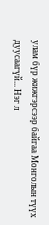улам бүр жижгэрсээр байгаа Монголын түүх дуусаагүй... Нэг л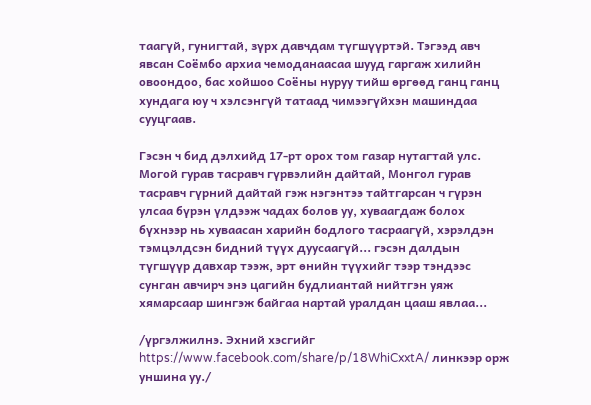таагүй, гунигтай, зүрх давчдам түгшүүртэй. Тэгээд авч явсан Соёмбо архиа чемоданаасаа шууд гаргаж хилийн овоондоо, бас хойшоо Соёны нуруу тийш өргөөд ганц ганц хундага юу ч хэлсэнгүй татаад чимээгүйхэн машиндаа сууцгаав.

Гэсэн ч бид дэлхийд 17-рт орох том газар нутагтай улс. Могой гурав тасравч гүрвэлийн дайтай, Монгол гурав тасравч гүрний дайтай гэж нэгэнтээ тайтгарсан ч гүрэн улсаа бүрэн үлдээж чадах болов уу, хуваагдаж болох бүхнээр нь хуваасан харийн бодлого тасраагүй, хэрэлдэн тэмцэлдсэн бидний түүх дуусаагүй... гэсэн далдын түгшүүр давхар тээж, эрт өнийн түүхийг тээр тэндээс сунган авчирч энэ цагийн будлиантай нийтгэн уяж хямарсаар шингэж байгаа нартай уралдан цааш явлаа...

/үргэлжилнэ. Эхний хэсгийг https://www.facebook.com/share/p/18WhiCxxtA/ линкээр орж уншина уу./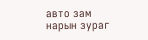авто зам нарын зураг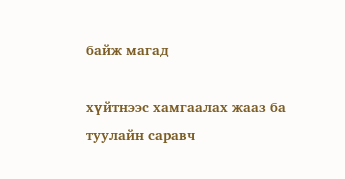байж магад

хүйтнээс хамгаалах жааз ба туулайн саравч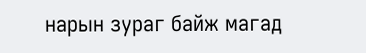нарын зураг байж магад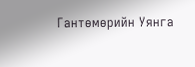Гантөмөрийн Уянга